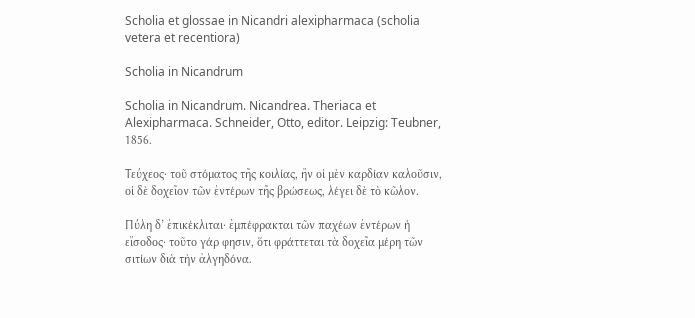Scholia et glossae in Nicandri alexipharmaca (scholia vetera et recentiora)

Scholia in Nicandrum

Scholia in Nicandrum. Nicandrea. Theriaca et Alexipharmaca. Schneider, Otto, editor. Leipzig: Teubner, 1856.

Τεύχεος· τοῦ στόματος τῆς κοιλίας, ἢν οἱ μὲν καρδίαν καλοῦσιν, οἱ δὲ δοχεῖον τῶν ἐντέρων τῆς βρώσεως, λέγει δὲ τὸ κῶλον.

Πύλη δ’ ἐπικέκλιται· ἐμπέφρακται τῶν παχέων ἐντέρων ἡ εἴσοδος· τοῦτο γάρ φησιν, ὅτι φράττεται τὰ δοχεῖα μέρη τῶν σιτίων διὰ τὴν ἀλγηδόνα.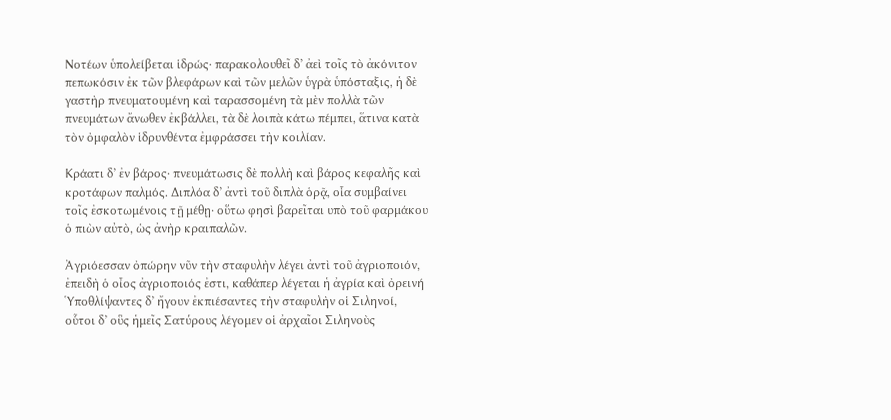Νοτέων ὑπολείβεται ἱδρώς· παρακολουθεῖ δ’ ἀεὶ τοῖς τὸ ἀκόνιτον πεπωκόσιν ἐκ τῶν βλεφάρων καὶ τῶν μελῶν ὑγρὰ ὑπόσταξις, ἡ δὲ γαστὴρ πνευματουμένη καὶ ταρασσομένη τὰ μὲν πολλὰ τῶν πνευμάτων ἄνωθεν ἐκβάλλει, τὰ δὲ λοιπὰ κάτω πέμπει, ἅτινα κατὰ τὸν ὀμφαλὸν ἱδρυνθέντα ἐμφράσσει τὴν κοιλίαν.

Κράατι δ’ ἐν βάρος· πνευμάτωσις δὲ πολλὴ καὶ βάρος κεφαλῆς καὶ κροτάφων παλμός. Διπλόα δ’ ἀντὶ τοῦ διπλὰ ὁρᾷ, οἷα συμβαίνει τοῖς ἐσκοτωμένοις τῇ μέθῃ· οὕτω φησὶ βαρεῖται υπὸ τοῦ φαρμάκου ὁ πιὼν αὐτὸ, ὡς ἀνὴρ κραιπαλῶν.

Ἀγριόεσσαν ὀπώρην νῦν τὴν σταφυλὴν λέγει ἀντὶ τοῦ ἀγριοποιόν, ἐπειδὴ ὁ οἶος ἀγριοποιός ἐστι, καθάπερ λέγεται ἡ ἀγρία καὶ ὀρεινή Ὑποθλίψαντες δ’ ἤγουν ἐκπιέσαντες τὴν σταφυλὴν οἱ Σιληνοί, οὗτοι δ’ οὓς ἡμεῖς Σατύρους λέγομεν οἱ ἀρχαῖοι Σιληνοὺς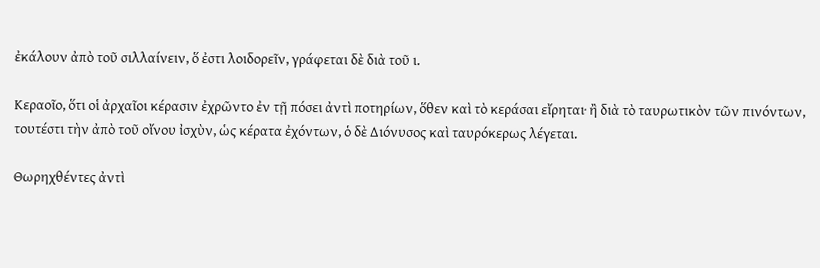ἐκάλουν ἀπὸ τοῦ σιλλαίνειν, ὅ ἐστι λοιδορεῖν, γράφεται δὲ διὰ τοῦ ι.

Κεραοῖο, ὅτι οἱ ἀρχαῖοι κέρασιν ἐχρῶντο ἐν τῇ πόσει ἀντὶ ποτηρίων, ὅθεν καὶ τὸ κεράσαι εἴρηται· ἢ διὰ τὸ ταυρωτικὸν τῶν πινόντων, τουτέστι τὴν ἀπὸ τοῦ οἴνου ἰσχὺν, ὡς κέρατα ἐχόντων, ὁ δὲ Διόνυσος καὶ ταυρόκερως λέγεται.

Θωρηχθέντες ἀντὶ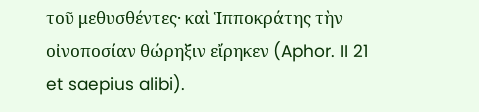τοῦ μεθυσθέντες· καὶ Ἱπποκράτης τὴν οἰνοποσίαν θώρηξιν εἴρηκεν (Aphor. II 21 et saepius alibi).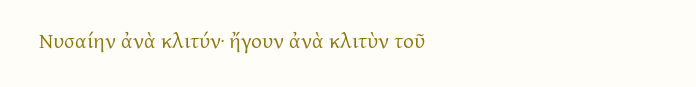Νυσαίην ἀνὰ κλιτύν· ἤγουν ἀνὰ κλιτὺν τοῦ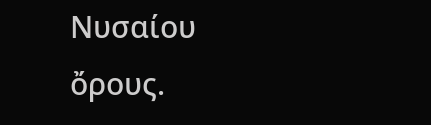Νυσαίου ὄρους.